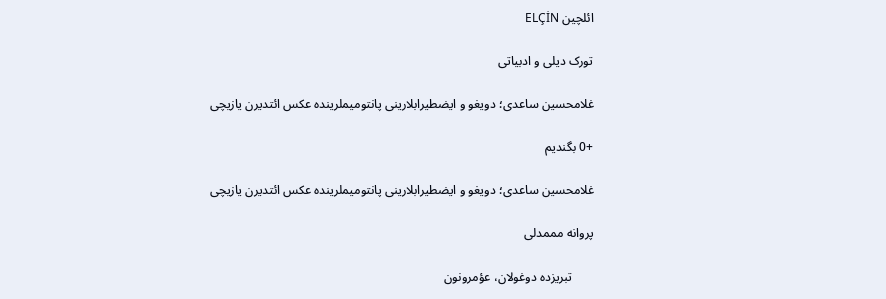ائلچین ELÇİN

تورک دیلی و ادبیاتی

غلامحسین ساعدی؛ دویغو و ایضطیرابلارینی پانتومیملرینده عکس ائتدیرن یازیچی

+0 بگندیم

غلامحسین ساعدی؛ دویغو و ایضطیرابلارینی پانتومیملرینده عکس ائتدیرن یازیچی

پروانه مممدلی

       تبریزده دوغولان، عؤمرونون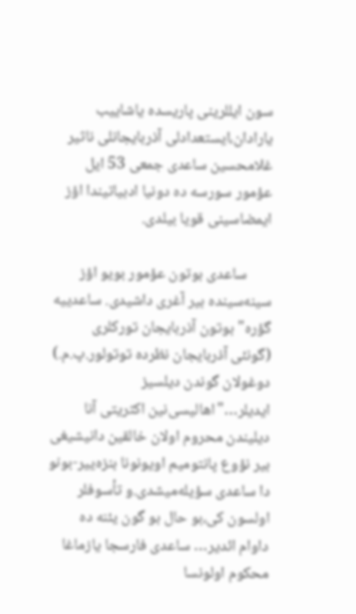سون ایللرینی پاریسده یاشاییب یارادان،ایستعدادلی آذربایجانلی ناثیر غلامحسین ساعدی جمعی 53 ایل عؤمور سورسه ده دونیا ادبیاتیندا اؤز ایمضاسینی قویا بیلدی.

       ساعدی بوتون عؤمور بویو اؤز سینه‌سینده بیر آغری داشیدی. ساعدییه گؤره" بوتون آذربایجان تورکلری (گونئی آذربایجان نظرده توتولور.پ.م.) دوغولان گوندن دیلسیز ایدیلر…"اهالیسی‌‌نین اکثریتی آنا دیلیندن محروم اولان خالقین دانیشیغی بیر نؤوع پانتومیم اویونونا بنزه‌ییر-بونو دا ساعدی سؤیله‌میشدی.و تأسوفلر اولسون کی،بو حال بو گون یئنه ده داوام ائدیر… ساعدی فارسجا یازماغا محکوم اولونسا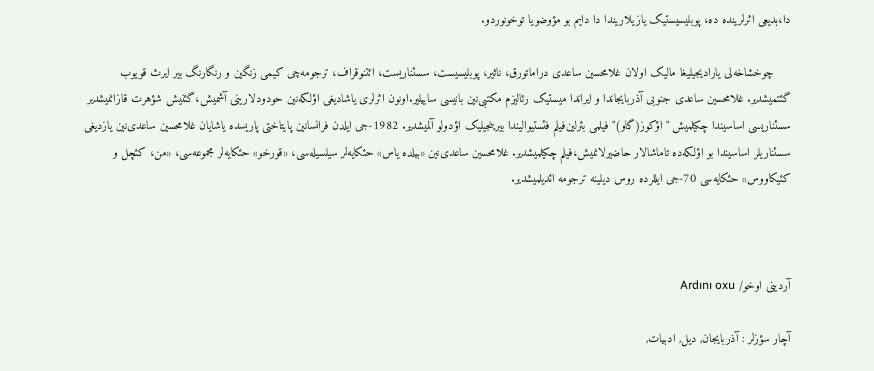دا،بدیعی اثرلرینده ده، پوبلیسیستیک یازیلاریندا دا دایم بو مؤوضویا توخونوردو.

     چوخشاخه‌لی یارادیجیلیغا مالیک اولان غلامحسین ساعدی دراماتورق، ناثیر، پوبلیسیست، سسئناریست، ائتنوقراف، ترجومه‌چی کیمی زنگین و رنگارنگ بیر ایرث قویوب گئتمیشدیر. غلامحسین ساعدی جنوبی آذربایجاندا و ایراندا میستیک رئالیزم مکتبی‌نین بانیسی ساییلیر.اونون اثرلری یاشادیغی اؤلکه‌‌نین حودودلارینی آشمیش،گئنیش شؤهرت قازانمیشدیر سسئناریسی اساسیندا چکیلمیش "اؤکوز(گاو)" فیلمی بئرلین‌فیلم فئستیوالیندا بیرینجیلیک اؤدولو آلمیشدیر. 1982-جی ایلدن فرانسا‌نین پایتاختی پاریسده یاشایان غلامحسین ساعدی‌نین یازدیغی سسئناریلر اساسیندا بو اؤلکه‌ده تاماشالار حاضیرلانمیش،فیلم چکیلمیشدیر. غلامحسین ساعدی‌نین «بیلده یاس» حئکایه‌لر سیلسیله‌سی، «قورخو» حئکایه‌لر مجموعه‌سی، «من، کئچل و کئیکاووس» حئکایه‌سی 70-جی ایللرده روس دیلینه ترجومه ائدیلمیشدیر.



آردینی اوخو/ Ardını oxu

آچار سؤزلر : آذربایجان, دیل, ادبیات,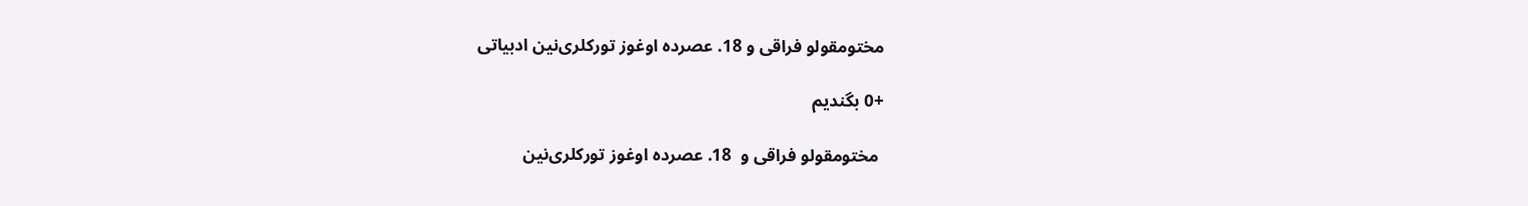مختومقولو فراقی و 18. عصرده اوغوز تورکلری‌نین ادبیاتی

+0 بگندیم

 مختومقولو فراقی و  18. عصرده اوغوز تورکلری‌نین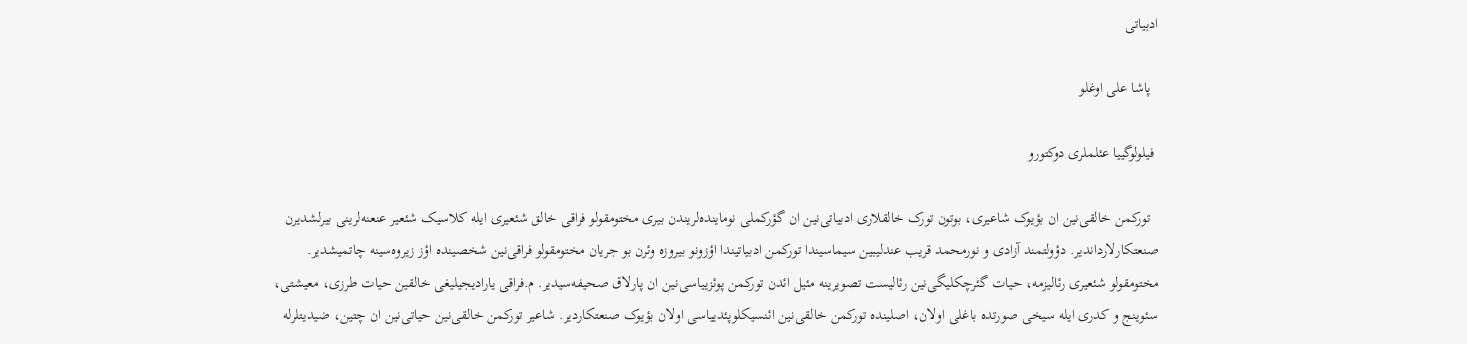ادبیاتی

  پاشا علی اوغلو

 فیلولوگییا عئلملری دوکتورو

  تورکمن خالقی‌نین ان بؤیوک شاعیری، بوتون تورک خالقلاری ادبیاتی‌نین ان گؤرکملی نوماینده‌لریندن بیری مختومقولو فراقی خالق شئعیری ایله کلاسیک شئعیر عنعنه‌لرینی بیرلشدیرن صنعتکارلارداندیر. دؤولتمند آزادی و نورمحمد قریب عندلیبین سیماسیندا تورکمن ادبیاتیندا اؤزونو بیروزه وئرن بو جریان مختومقولو فراقی‌نین شخصینده اؤز زیروه‌سینه چاتمیشدیر. مختومقولو شئعیری رئالیزمه، حیات گئرچکلیگی‌نین رئالیست تصویرینه مئیل ائدن تورکمن پوئزییاسی‌نین ان پارلاق صحیفه‌سیدیر. م.فراقی یارادیجیلیغی خالقین حیات طرزی، معیشتی، سئوینج و کدری ایله سیخی صورتده باغلی اولان، اصلینده تورکمن خالقی‌نین ائنسیکلوپئدییاسی اولان بؤیوک صنعتکاردیر. شاعیر تورکمن خالقی‌نین حیاتی‌نین ان چتین، ضیدیتلرله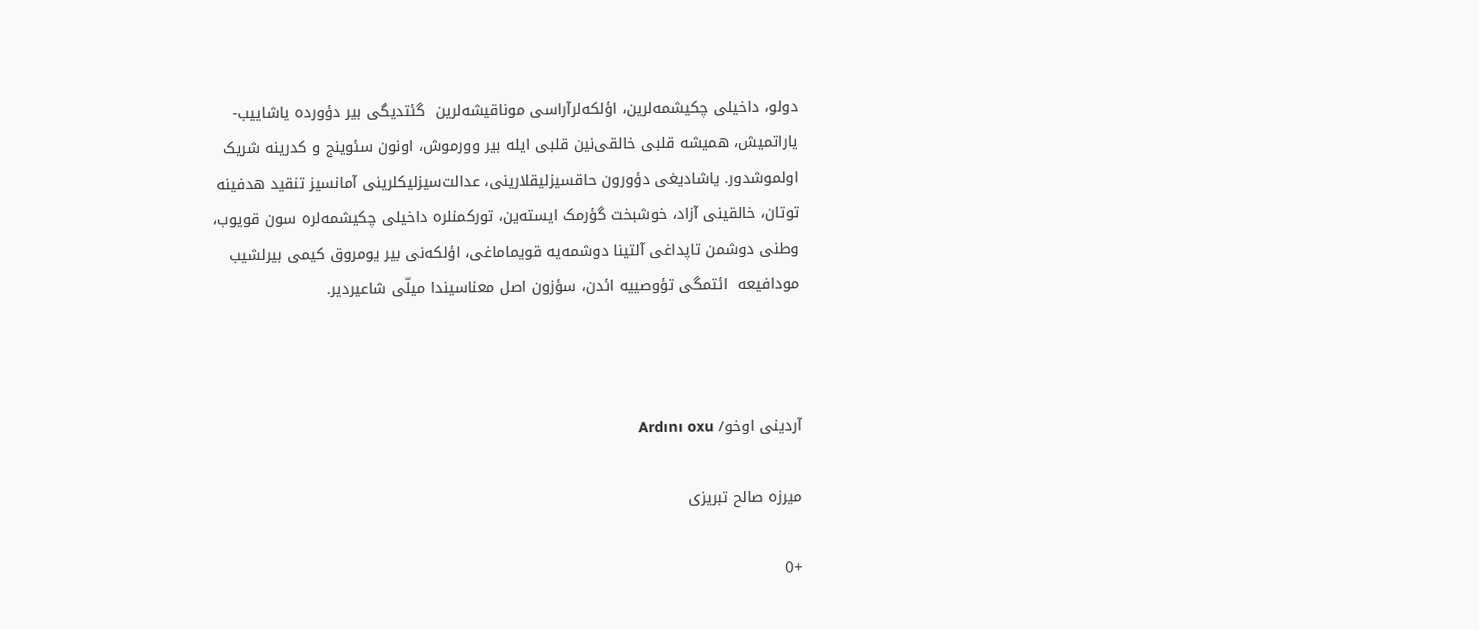دولو، داخیلی چکیشمه‌لرین، اؤلکه‌لرآراسی موناقیشه‌لرین  گئتدیگی بیر دؤورده یاشاییب-یاراتمیش، همیشه قلبی خالقی‌نین قلبی ایله بیر وورموش، اونون سئوینج و کدرینه شریک اولموشدور. یاشادیغی دؤورون حاقسیزلیقلارینی، عدالت‌سیزلیکلرینی آمانسیز تنقید هدفینه توتان، خالقینی آزاد، خوشبخت گؤرمک ایسته‌ین، تورکمنلره داخیلی چکیشمه‌لره سون قویوب، وطنی دوشمن تاپداغی آلتینا دوشمه‌یه قویماماغی، اؤلکه‌نی بیر یومروق کیمی بیرلشیب مودافیعه  ائتمگی تؤوصییه ائدن، سؤزون اصل معناسیندا میلّی شاعیردیر.



آردینی اوخو/ Ardını oxu

میرزه صالح تبریزی

+0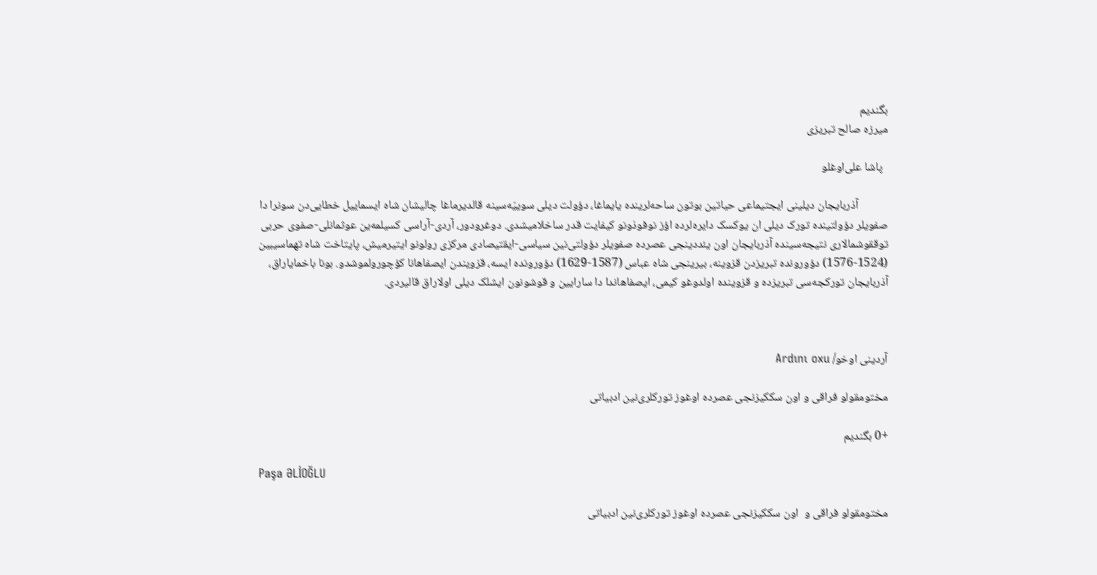بگندیم
میرزه صالح تبریزی

  پاشا علی‌اوغلو

           آذربایجان دیلینی ایجتیماعی حیاتین بوتون ساحه‌لرینده یایماغا، دؤولت دیلی سوییّه‌سینه قالدیرماغا چالیشان شاه ایسماییل خطایی‌دن سونرا دا صفویلر دؤولتینده تورک دیلی ان یوکسک دایره‌لرده اؤز نوفوذونو کیفایت قدر ساخلامیشدی. دوغرودور، آردی-آراسی کسیلمه‌ین عوثمانلی-صفوی حربی توققوشمالاری نتیجه‌سینده آذربایجان اون یئددینجی عصرده صفویلر دؤولتی‌نین سیاسی-ایقتیصادی مرکزی رولونو ایتیرمیش، پایتاخت شاه تهماسیبین (1524-1576) دؤورونده تبریزدن قزوینه، بیرینجی شاه عباس (1587-1629) دؤورونده ایسه، قزویندن ایصفاهانا کؤچورولموشدو. بونا باخمایاراق، آذربایجان تورکجه‌سی تبریزده و قزوینده اولدوغو کیمی، ایصفاهاندا دا سارایین و قوشونون ایشلک دیلی اولاراق قالیردی.



آردینی اوخو/ Ardını oxu

مختومقولو فراقی و اون سککیزنجی عصرده اوغوز تورکلری‌نین ادبیاتی

+0 بگندیم

Paşa ƏLİOĞLU

مختومقولو فراقی و  اون سککیزنجی عصرده اوغوز تورکلری‌نین ادبیاتی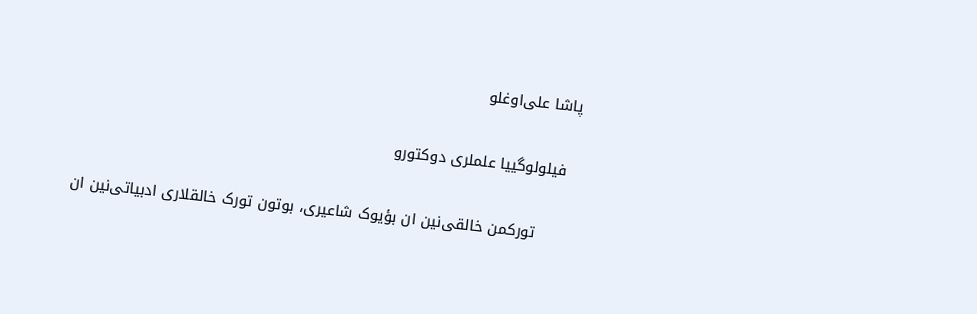پاشا علی‌اوغلو

  فیلولوگییا علملری دوکتورو

       تورکمن خالقی‌نین ان بؤیوک شاعیری، بوتون تورک خالقلاری ادبیاتی‌نین ان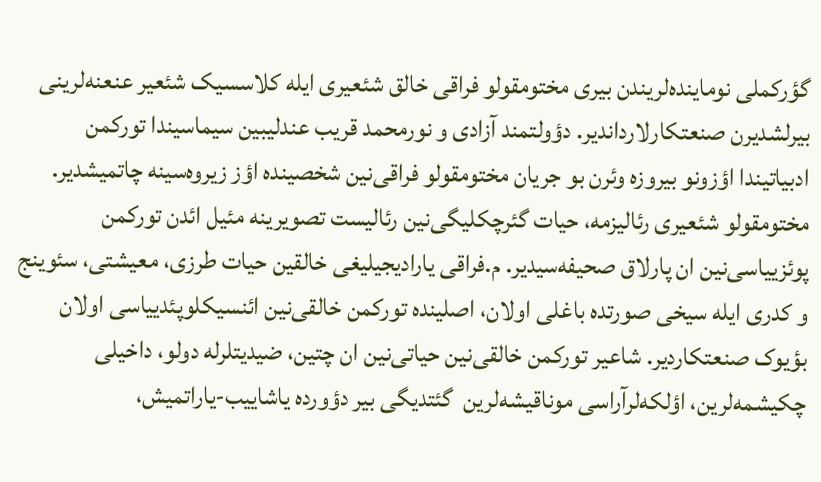گؤرکملی نوماینده‌‌لریندن بیری مختومقولو فراقی خالق شئعیری ایله کلاسسیک شئعیر عنعنه‌لرینی بیرلشدیرن صنعتکارلارداندیر. دؤولتمند آزادی و نورمحمد قریب عندلیبین سیماسیندا تورکمن ادبیاتیندا اؤزونو بیروزه وئرن بو جریان مختومقولو فراقی‌نین شخصینده اؤز زیروه‌سینه چاتمیشدیر. مختومقولو شئعیری رئالیزمه، حیات گئرچکلیگی‌نین رئالیست تصویرینه مئیل ائدن تورکمن پوئزییاسی‌نین ان پارلاق صحیفه‌سیدیر. م.فراقی یارادیجیلیغی خالقین حیات طرزی، معیشتی، سئوینج و کدری ایله سیخی صورتده باغلی اولان، اصلینده تورکمن خالقی‌نین ائنسیکلوپئدییاسی اولان بؤیوک صنعتکاردیر. شاعیر تورکمن خالقی‌نین حیاتی‌نین ان چتین، ضیدیتلرله دولو، داخیلی چکیشمه‌لرین، اؤلکه‌لرآراسی موناقیشه‌‌‌لرین  گئتدیگی بیر دؤورده یاشاییب-یاراتمیش،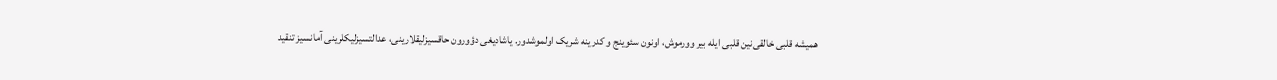همیشه قلبی خالقی‌نین قلبی ایله بیر وورموش، اونون سئوینج و کدرینه شریک اولموشدور. یاشادیغی دؤورون حاقسیزلیقلارینی، عدالتسیزلیکلرینی آمانسیز تنقید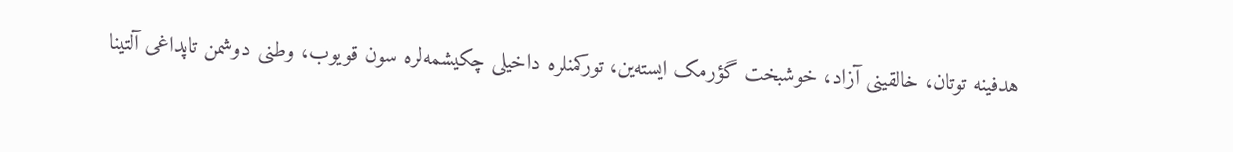هدفینه توتان، خالقینی آزاد، خوشبخت گؤرمک ایسته‌ین، تورکمنلره داخیلی چکیشمه‌‌لره سون قویوب، وطنی دوشمن تاپداغی آلتینا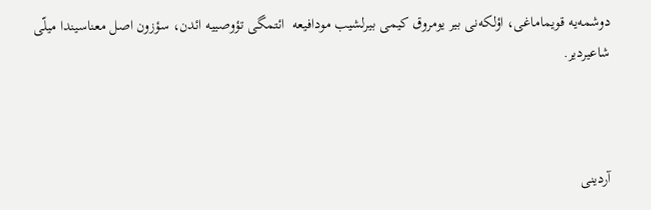دوشمه‌یه قویماماغی، اؤلکه‌‌نی بیر یومروق کیمی بیرلشیب مودافیعه  ائتمگی تؤوصییه ائدن، سؤزون اصل معناسیندا میلّی شاعیردیر.



آردینی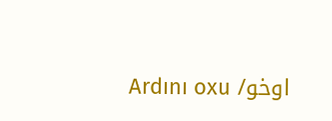اوخو/ Ardını oxu